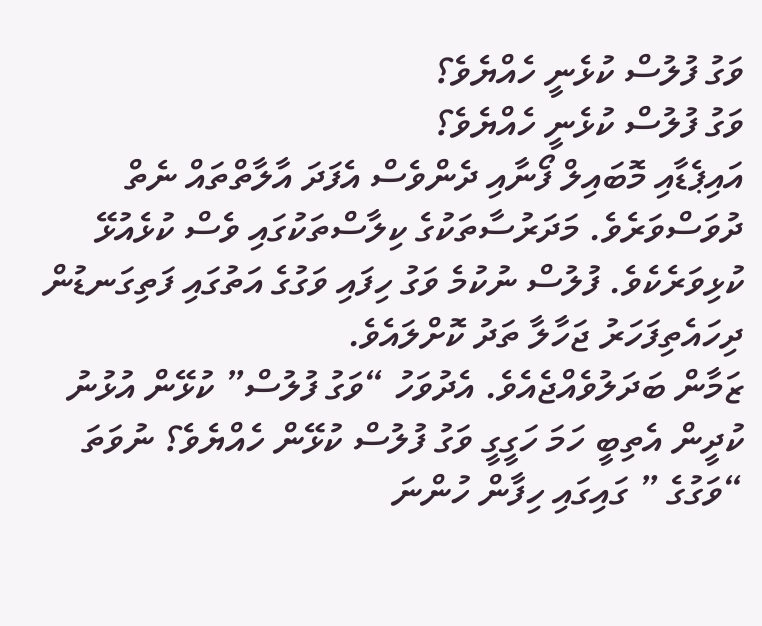ވަގު ފުލުސް ކުޅެނީ ހެއްޔެވެ؟
ވަގު ފުލުސް ކުޅެނީ ހެއްޔެވެ؟
އައިޕެޑާއި މޮބައިލް ފޯނާއި ދެންވެސް އެފަދަ އާލާތްތައް ނެތް ދުވަސްވަރެވެ. މަދަރުސާތަކުގެ ކިލާސްތަކުގައި ވެސް ކުޅެއުޅޭ ކުޅިވަރެކެވެ. ފުލުސް ނުކުމެ ވަގު ހިފައި ވަގުގެ އަތުގައި ފަތިގަނޑުން ދިހައެތިފަހަރު ޖަހާލާ ތަދު ކޮށްލައެވެ.
ޒަމާން ބަދަލުވެއްޖެއެވެ. އެދުވަހު “ވަގު ފުލުސް” ކުޅޭން އުޅުނު ކުދީން އެތިބީ ހަމަ ހަގީގީ ވަގު ފުލުސް ކުޅޭން ހެއްޔެވެ؟ ނުވަތަ “ވަގުގެ ” ގައިގައި ހިފާން ހުންނަ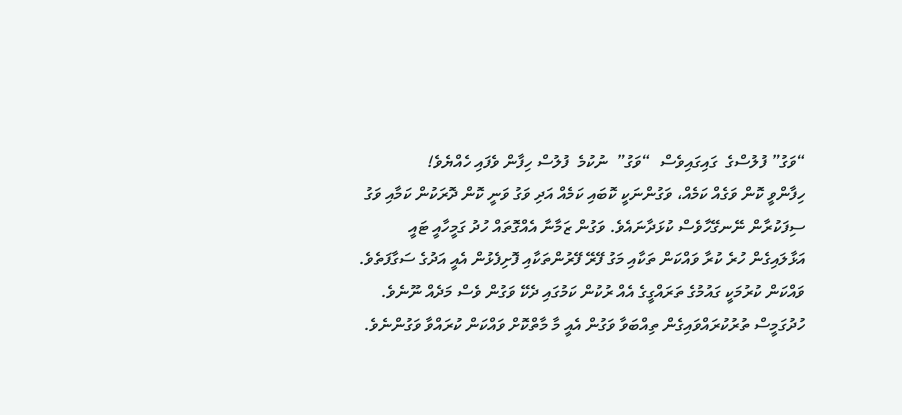“ވަގު” ފުލުސްގެ  ގައިގައިވެސް  “ވަގު”  ނުކުމެ  ފުލުސް ހިފާން ވެފައި ހެއްޔެވެ!
ހިފާންވީ ކޮން ވަގެއް ކަމެއް، ވަގުންނަކީ ކޮބައި ކަމެއް އަދި ވަގު ވަނީ ކޮން ދޮރަކުން ކަމާއި ވަގު ސިފަކުރާން ނޭނގޭހާވެސް ކުޅަދާނައެވެ. ވަގުން ޒަމާނާ އެއްގޮތައް ހުދު ގަމީހާއީ ޓައީ އަޅާލައިގެން ހުރެ ކުރާ ވައްކަން ތަކާއި މަގު ފޭރޭ ފޭރުންތަކާއި ފޮށިފެޅުން އެއީ އަދުގެ ސަގާފަތެވެ. ވައްކަން ކުރުމަކީ ގައުމުގެ ތަރައްގީގެ އެއް ރުކުން ކަމުގައި ދެކޭ ވަގުން ވެސް މަދެއް ނޫނެވެ.
ހުދުގަމީސް ތުރުކުރައްވައިގެން ތިއްބަވާ ވަގުން އެއީ މާ މާތްކޮށް ވައްކަން ކުރައްވާ ވަގުންނެވެ.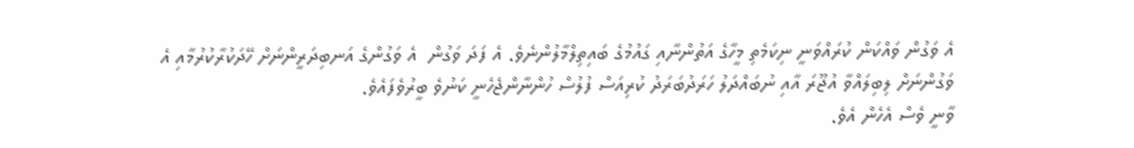އެ ވަގުން ވައްކަން ކުރައްވަނީ ނިކަމެތި މީހާގެ އަތުންނާއި ގައުމުގެ ބައިތިލްމާލުންނެވެ. އެ ފަދަ ވަގުން  އެ ވަގުންގެ އަނބިދަރީންނަށް ހޭދަކުރާކުރުމާއި އެ ވަގުންނަށް ލިބިލައްވާ އުޖޫރަ އާއި ނުބައްދަލު ހަރަދުބަރަދު ކުރިއަސް ފުލުސް ހުންނާންޖެހެނީ ކަނުވެ ބީރުވެފައެވެ.
ވާނީ ވެސް އެހެން އެވެ.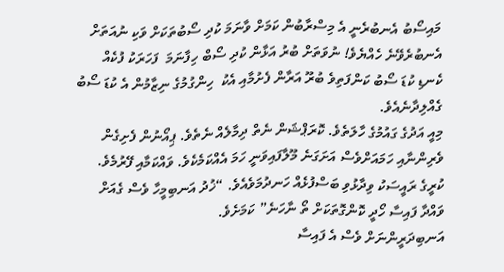މައިސޯބު އެނބުރެނީ އެ މިސްރާބުން ކަމަށް ވާނަމަ ކުދި ސޯބުތަކަށް ވަކި ނުއަތަށް އެނބުރެވޭނެ ހެއްޔެވެ! ނުވަތަށް ބުރު އަޅާން ކުދި ސޯބް ހިފާނަމަ  ފަހަރަކު ފުކެއް ކެނޑި ކުޑަ ސޯބު ކަންފަތިވެ ބުރޫ އަރާން ފެށުމާއި އެކު  ހިންގުމުގެ ނިޒާމުން އެ ކުޑަ ސޯބު ގެއްލިދާނެއެވެ.
މިއީ އަދުގެ ގައުމުގެ ހާލަތެވެ. ކޮރަޕްޝަން ނެތް ދިމާލެއް ނެތެވެ. ޕިއޯނުން ފެށިގެން ވެރިންނާއި ހަމައަށްވެސް އަށަގަނެ މޫލާފައިވަނީ ހަމަ އެއްކަމެކެވެ. ވައްކަމާއި ފޭރުމެވެ. ކުރީގެ ރައީސަކު ވިދާޅުވި ބަސްފުޅެއް ހަނދުމަވެއެވެ. “ޚުދު އަނބިމީހާ ވެސް ގެއަށް ވައްދާ ފައިސާ ހޯދީ ކޮންގޮތަކަށް ތޯ ނާހަނެ” ކަމަށެވެ.
އަނބިދަރީންނަށް ވެސް އެ ފައިސާ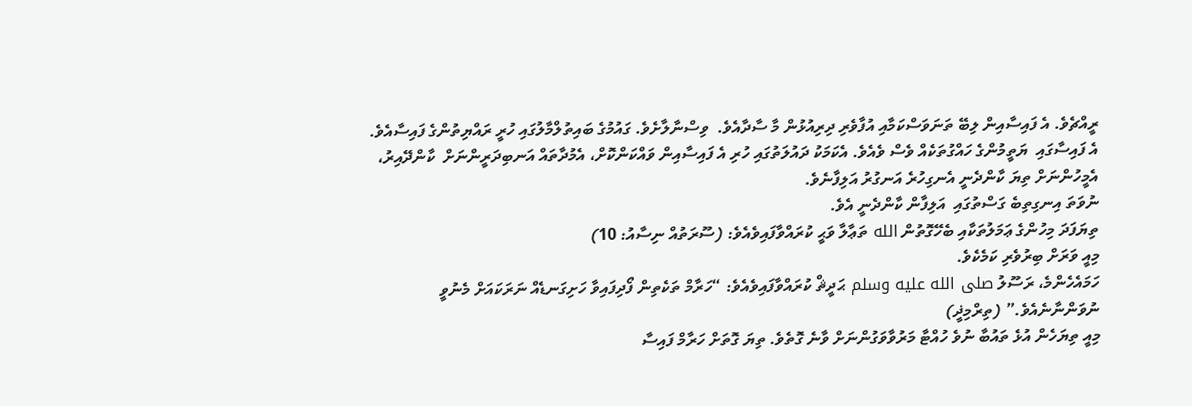ރީއްޗެވެ. އެ ފައިސާއިން ލިބޭ ތަނަވަސްކަމާއި އުފާވެރި ދިރިއުޅުން މާ ސާދާއެވެ.  ވިސްނާލާށެވެ. ގައުމުގެ ބައިތުލްމާލުގައި ހުރީ ރައްޔިތުންގެ ފައިސާއެވެ. އެ ފައިސާގައި  ޔަތީމުންގެ ހައްގުތަކެއް ވެސް ވެއެވެ. އެކަމަކު ދައުލަތުގައި ހުރި އެ ފައިސާއިން ވައްކަންކޮށް، އެމުދާތައް އަނބިދަރީންނަށް  ކާންދޭއިރު، އެމީހުންނަށް ތިޔަ ކާންދެނީ އެނގިހުރެ އަނގުރު އަލިފާނެވެ.
ނުވަތަ އިނގިތިބެ ގަސްތުގައި  އަލިފާން ކާންދެނީ އެވެ.
ތިޔަފަދަ މިހުންގެ ޢަމަލުތަކާއި ބެހޭގޮތުން الله ތަޢާލާ ވަޙީ ކުރައްވާފައިވެއެވެ: (ސޫރަތުއް ނިސާއު: 10)
މިއީ ވަރަށް ބިރުވެރި ކަމެކެވެ.
ހަމައެހެންމެ، ރަސޫލު صلى الله عليه وسلم ޙަދީޘް ކުރައްވާފައިވެއެވެ: “ހަރާމް ތަކެތިން ފޯދިފައިވާ ހަށިގަނޑެއް ނަރަކައަށް މެނުވީ ނުވަންނާނެއެވެ.” (ތިރްމިޛީ)
މިއީ ތިޔަހެން އުޅެ ތައުބާ ނުވެ ހުއްޓާ މަރުވާވަގުންނަށް ވާނެ ގޮތެވެ. ތިޔަ ގޮތަށް ހަރާމް ފައިސާ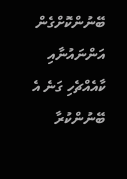ބޭނުންކޮށްގެން އަންނައުނާއި ކާއެއްޗެހި ގަނެ އެ ބޭނުންކުރާ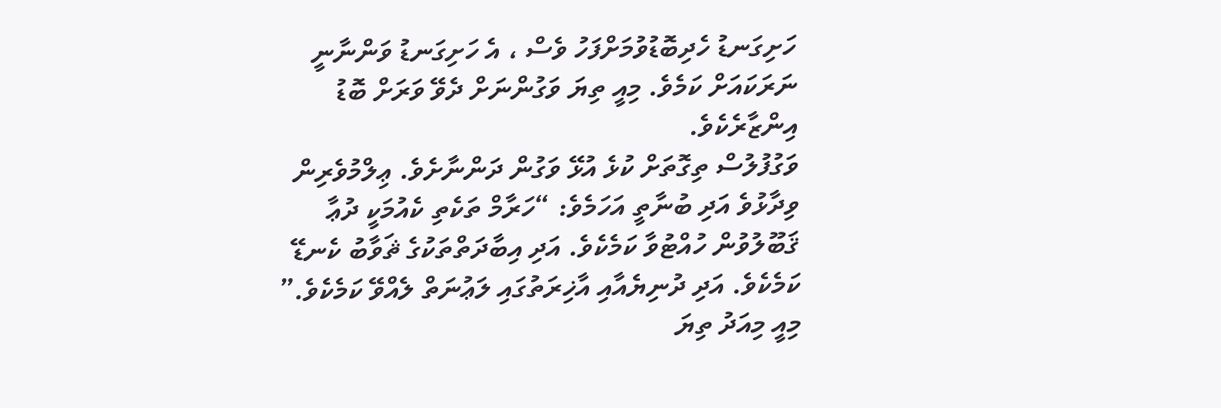ހަށިގަނޑު ހެދިބޮޑުވުމަށްފަހު ވެސް ، އެ ހަށިގަނޑު ވަންނާނީ ނަރަކައަށް ކަމެވެ. މިއީ ތިޔަ ވަގުންނަށް ދެވޭ ވަރަށް ބޮޑު އިންޒާރެކެވެ.
ވަގުފުލުސް ތިގޮތަށް ކުޅެ އުޅޭ ވަގުން ދަންނާށެވެ. ޢިލްމުވެރިން ވިދާޅުވެ އަދި ބުނާތީ އަހަމެވެ: “ހަރާމް ތަކެތި ކެއުމަކީ ދުޢާ ޤަބޫލުވުން ހުއްޓުވާ ކަމެކެވެ. އަދި އިބާދަތްތަކުގެ ޘަވާބު ކެނޑޭ ކަމެކެވެ. އަދި ދުނިޔެއާއި އާޚިރަތުގައި ލަޢުނަތް ލެއްވޭ ކަމެކެވެ.”
މިއީ މިއަދު ތިޔަ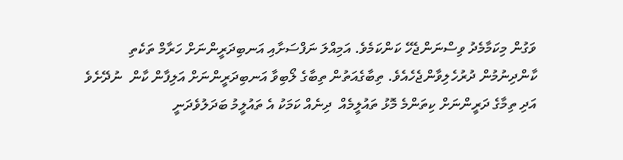ވަގުން މިކަމާމެދު ވިސްނަންޖެހޭ ކަންކަމެވެ. އަމިއްލަ ނަފްސަށާއި އަނބިދަރީންނަށް ހަރާމް ތަކެތި ކާންދިނުމުން ދުރުހެލިވާންޖެހެއެވެ. ތިބާގެއަތުން ތިބާގެ ލޯބިވާ އަނބިދަރީންނަށް އަލިފާން ކާން  ނުދޭށެވެ
އަދި ތިމާގެ ދަރީންނަށް ކިތަންމެ މޮޅު ތައުލީމެއް  ދިނެއް ކަމަކު އެ ތައުލީމު ބަދަލުވެދަނީ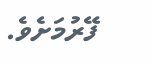ފޭރުމަށެވެ.